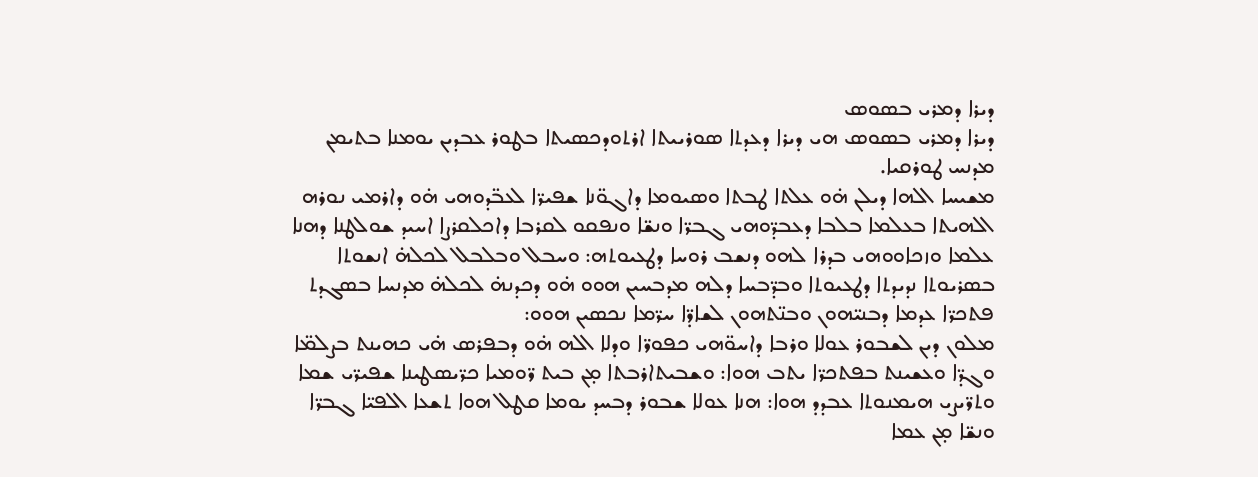ܕܝܪܐ ܕܡܪܝ ܒܣܘܣ
ܕܝܪܐ ܕܡܪܝ ܒܣܘܣ ܗܝ ܕܝܪܐ ܕܥܕܬܐ ܣܘܪܝܝܬܐ ܐܪܬܘܕܟܣܝܬܐ ܒܛܘܪ ܥܒܕܝܢ ܝܘܡܢܐ ܒܬܝܡܢ ܡܕܢܚ ܛܘܪܩܝܐ.
ܡܫܝܚܐ ܐܠܗܐ ܕܝܠܢ ܗ̇ܘ ܥܠܬܐ ܛܒܬܐ ܘܣܝܘܡܐ ܕܐܓܘ̈ܢܐ ܫܦܝܪ̈ܐ ܠܥܒ̈ܕܘܗܝ ܗ̇ܘ ܕܐܪܡܝ ܢܘܪܗ ܐܠܗܝܬܐ ܒܥܠܡܐ ܒܠܒܐ ܕܥܒܕ̈ܘܗܝ ܓܒܪ̈ܐ ܘܢܫ̈ܐ ܘܢܦܩܘ ܠܩܪܒܐ ܕܐܟܠܩܪܨܐ ܐܚܝܕ ܫܘܠܛܢܐ ܕܗܢܐ ܥܠܡܐ ܘܙܟܐܘܘܗܝ ܒܕܪܐ ܠܗܘ ܕܢܫܒ ܪܘܚܐ ܕܛܥܝܘܬܗ: ܘܚܒܠ ܘܒܠܒܠ ܠܟܠܗ̇ ܐܢܫܘܬܐ ܒܣܪܝܘܬܐ ܢܕܝܕܬܐ ܕܛܥܝܘܬܐ ܘܒܕ̈ܒܚܐ ܕܠܗ ܡܕܒܚܝܢ ܗܘܘ ܗ̇ܘ ܕܟܕܢܗ̇ ܠܟܠܗ̇ ܡܕܢܚܐ ܒܣܓܕܬ ܦܬܟܪ̈ܐ ܥܕܡܐ ܕܒܢܝ̈ܗܘܢ ܘܒܢ̈ܬܗܘܢ ܠܫܐܕ̈ܐ ܚܪ̈ܡܐ ܢܟܣܝܢ ܗܘܘ:
ܡܠܘܢ ܕܝܢ ܠܫܒܘܪ ܥܘܠܐ ܘܪܒܐ ܕܐܚܘ̈ܗܝ ܟܦܘܪ̈ܐ ܘܕܠܐ ܐܠܗ ܗ̇ܘ ܕܒܦܪܣ ܗ̇ܝ ܟܗܝܢܬ ܒܨܠܡ̈ܐ ܘܓܕ̈ܐ ܘܥܫܝܢܬ ܒܦܬܟܪ̈ܐ ܝܬܒ ܗܘܐ: ܘܫܒܝܬܐܪܒܬܐ ܡ̣ܢ ܒܝܬ ܪ̈ܘܡܝܐ ܟܪ̈ܝܣܛܝܢܐ ܫܦܝܪ̈ܝ ܫܡܐ ܘܬܪ̈ܝܨܝ ܗܝܡܢܘܬܐ ܥܒܕܕ ܗܘܐ: ܗܢܐ ܥܘܠܐ ܫܒܘܪ ܕܒܚܕ ܝܘܡܐ ܩܛܠ ܗܘܐ ܬܫܥܐ ܐܠܦܝ̈ܐ ܓܒܪ̈ܐ ܘܢܫ̈ܐ ܡ̣ܢ ܥܡܐ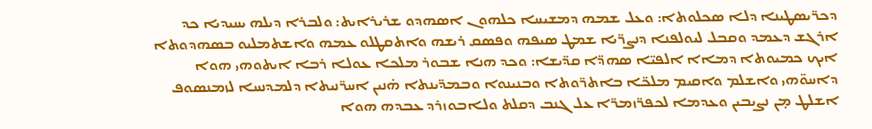ܕܟܪ̈ܝܣܛܝܢܐ ܕܠܐ ܣܟܠܘܬܐ: ܘܥܠ ܫܡܗ ܕܡܫܝܚܐ ܟܠܗܘܢ ܐܣܗܕܘ ܫܪܝܪܐܝܬ: ܘܠܒܪܐ ܕܝܠܗ ܝܚܝܕܝܐ ܟܕ ܐܪܓܫ ܕܥܡܕ ܘܩܒܠ ܠܝܘܠܦܢܐ ܕܢܨܪ̈ܝܐ ܫܡܛ ܣܝܦܗ ܘܦܣܩ ܪܝܫܗ ܘܐܬܩܛܠܘ ܥܡܗ ܘܐܫܬܡܠܝܘ ܒܣܗܕܘܬܐ ܐܝܟ ܟܡܝܘܬܐ ܕܡܐܐ ܐܠܦܝ̈ܐ ܣܗܕ̈ܐ ܩܕ̈ܝܫܐ: ܘܟܕ ܗܢܐ ܫܒܘܪ ܡܠܟܐ ܥܘܠܐ ܪܒܐ ܐܝܬܘܗܝ ܗܘܐ ܕܐܚܘ̈ܗܝ ܘܐܫܠܡ ܘܐܩܝܡ ܡܠܟ̈ܐ ܒܐܬܪ̈ܘܬܐ ܘܒܢܝܢܘܐ ܘܒܡܕ̈ܝܢܬܐ ܗ̇ܢܝܢ ܐܚܪ̈ܢܝܬܐ ܕܠܡܕܢܚܐ ܠܙܡܢܣܘܦ ܐܫܠܛ ܡ̣ܢ ܢܨܝܒܝܢ ܘܥܕܡܐ ܠܟܦܪ̈ܙܡܪ̈ܐ ܥܠ ܓܢܒ ܕܩܠܬ ܘܠܐܒܘܙܪܕ ܥܒܕܗ ܗܘܐ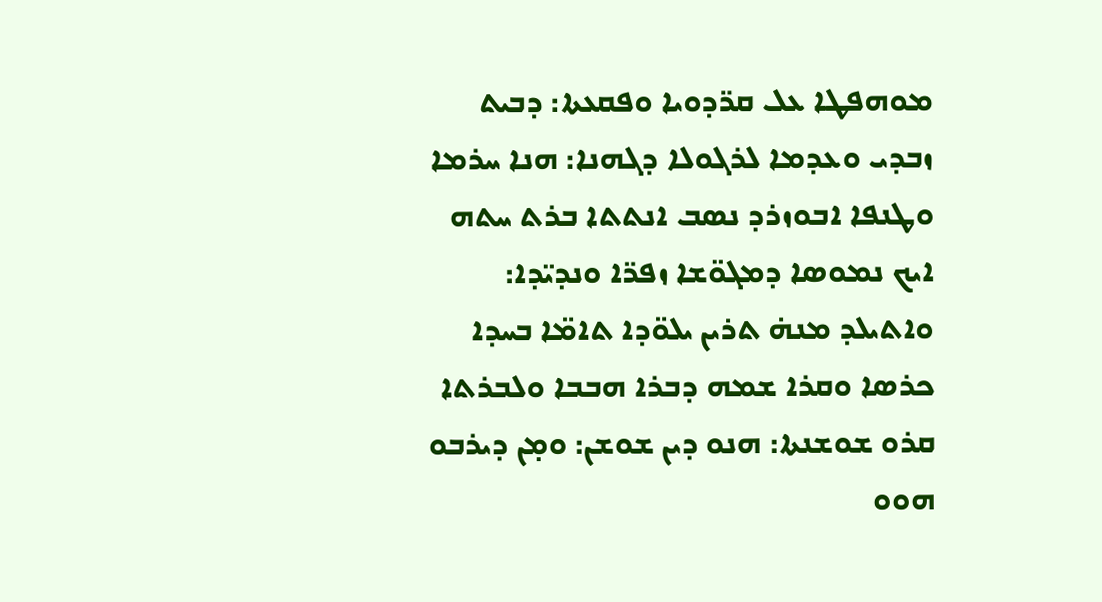ܡܘܗܦܛܐ ܥܠ ܩܪ̈ܕܘܝܐ ܘܦܩܥܬܐ: ܕܒܝܬ ܙܒܕܝ ܘܥܕܡܐ ܠܪܓܘܠܐ ܕܓܗܢܐ: ܗܢܐ ܚܪܡܐ ܘܛܢܦܐ ܐܒܘܙܪܕ ܢܣܒ ܐܢܬܬܐ ܒܪܬ ܚܬܗ ܐܝܟ ܢܡܘܣܐ ܕܡܓܘ̈ܫܐ ܙܦܪ̈ܐ ܘܢܕܝ̈ܕܐ: ܘܐܬܝܠܕ ܡܢܗ̇ ܬܪܝܢ ܝܠܘ̈ܕܐ ܬܐܡ̈ܐ ܒܚܕܐ ܟܪܣܐ ܘܩܪܐ ܫܡܗ ܕܒܪܐ ܗܒܒܐ ܘܠܒܪܬܐ ܩܪܘ ܫܘܫܢܬܐ: ܗܢܘ ܕܝܢ ܫܘܫܢ: ܘܡ̣ܢ ܕܝܪܒܘ ܗܘܘ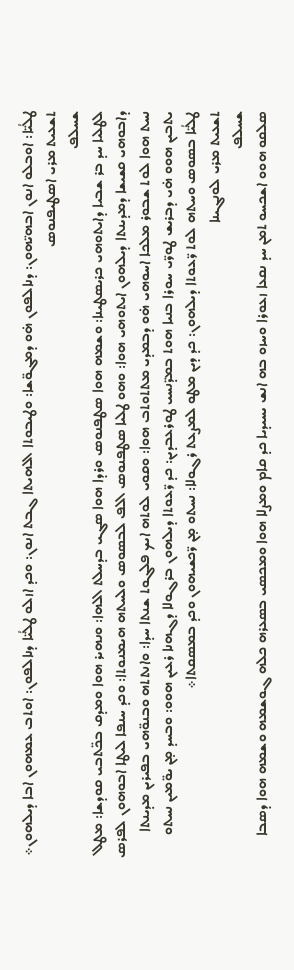ܛܠܳܝ̈ܐ: ܐܘܒܠܘ ܐܢܘܢ ܐܒܗܝ̈ܗܘܢ: ܕܢܐܠܦܘܢ ܗ̇ܘ ܕܡܓܘ̈ܫܐ: ܘܛܝܒܘܬܐ ܐܠܗܝܬܐ ܓܒܬ ܐܢܘܢ: ܘܟܕ ܐܙܠܘ ܛܠܳܝ̈ܐ ܕܢܐܠܦܘܢ: ܐܘܬܒ ܥܡܗܘܢ ܐܒܐ ܕܝܠܗܘܢ܀
ܬܫܥܝܬ ܡܪܝ ܐܣܛܝܦܢܘܣ
ܫܚܠܦ
ܠܛܠܝܐ ܚܕ ܒܪ ܫܒܝܐ ܕܐܝܬܘܗܝ ܟܪܝܣܛܝܢܐ: ܘܫܡܗ ܗܘܐ ܣܛܦܢܘܣ ܘܪܕܐ ܗܘܐ ܣܓܝ ܒܕܚܠܬ ܐܠܗܐ: ܘܢܗܝܪ ܗܘܐ ܘܡܕܩ ܒܟ̈ܬܒܝ ܩܘܕܫܐ: ܡܛܠ ܕܐܒܘܗܝ ܩܫܝܫܐ ܕܡܕܝܢܬܐ ܕܝܠܗܘܢ ܐܝܬܘܗܝ ܗܘܐ: ܘܗܘ ܛܠܝܐ ܣܛܦܢܘܣ ܐܠܦ ܠܒܣܘܣ ܘܠܚܬܗ ܗܝܡܢܘܬܐ: ܘܟܕ ܚܢܦܐ ܠܝܛܐ ܐܒܘܗܘܢ ܠܦܪܣ ܢܚܬ ܗܘܐ ܠܘܬ ܫܒܘܪ ܡܠܟܐ ܐܚܘܗܝ ܗ̇ܘ ܕܒܡܕܝ ܡܬܬܘܬܒ ܗܘܐ: ܘܩܘܝ ܠܘܬܗ ܐܝܟ ܦܠܓܘܬ ܫܢܬܐ ܚܕܐ: ܘܐܢܬܬܗ ܘܒܢܘ̈ܗܝ ܒܦܝܪܝܢ ܡܕܝܢܬܐ ܝܬܒܝܢ ܗܘܘ ܗ̇ܝ ܕܒܪܝܫ ܛܘܪ̈ܝ ܚܘܪܐ ܒܢܝܐ ܗܘܬ ܒܡܕ̈ܢܚܝ ܛܘܪܥܒܕܝܢ: ܟܕ ܪ̈ܥܘܬܐ ܕܝܠܗܘܢ ܒܪܓܘܠܐ ܕܓܗܢܐ ܪܥܝܢ ܗܘܘ: ܘܒܚܕ ܡ̣ܢ ܝܘ̈ܡܝܢ ܢܚܬܘ ܛܠܳܝ̈ܐ ܒܣܘܣ ܘܚܬܗ ܠܘܬ ܪ̈ܥܘܬܐ ܕܝܠܗܘܢ: ܟܕ ܕܝܢ ܡܛܘ ܠܡܨܥܬ ܪܓܘܠܐ: ܢܚܬܘ ܡ̣ܢ ܪ̈ܟܫܝܗܘܢ ܘܟܕ ܒܡܣܩܬܐ܀
ܬܫܥܝܬ ܡܪܝ ܠܘܢܓܝܢܐ
ܫܚܠܦ
ܣܠܩܘ ܗܘܘ ܐܫܟܚܘ ܬܡܢ ܚܕ ܢܩܥܐ ܙܥܘܪܐ ܘܚܙܘ ܒܗ ܐܢܫ ܝܚܝܕܝܐ ܟܕ ܩܐܡ ܘܡܨܠܐ ܗܘܐ ܘܡܟܣܝ ܒܣܥܪܗ ܟܠܗ ܓܘܫܡܗ ܘܫܡܗ ܗܘܐ ܕܣܒܐ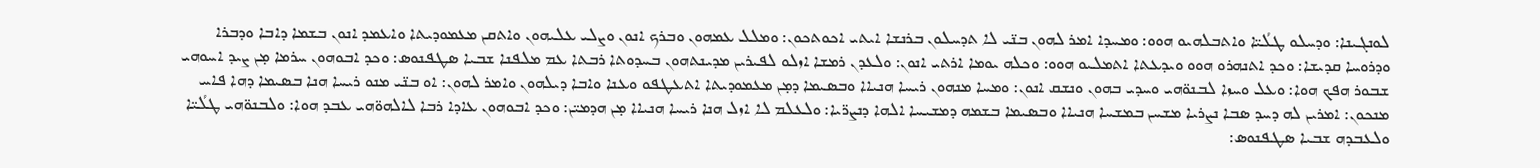ܠܘܢܓܝܢܐ: ܘܕܚܠܘ ܛܠܳܝ̈ܐ ܘܐܬܒܠܗܝܘ ܗܘܘ: ܘܡܚܕܐ ܐܡܪ ܠܗܘܢ ܒܢ̈ܝ ܠܐ ܬܕܚܠܘܢ ܒܪܢܫܐ ܐܝܬܝ ܐܟܘܬܟܘܢ: ܘܡܠܠ ܥܡܗܘܢ ܘܒܪܟ ܐܢܘܢ ܘܨܠܝ ܥܠܝܗܘܢ ܘܐܬܩܢ ܡܥܡܘܕܝܬܐ ܘܐܥܡܕ ܐܢܘܢ ܒܫܡܐ ܕܐܒܐ ܘܕܒܪܐ ܘܕܪܘܚܐ ܩܕܝܫܐ: ܘܟܕ ܐܬܢܗܪܘ ܗܘܘ ܘܝܕܥܬܐ ܐܬܡܠܝܘ ܗܘܘ: ܘܟܠܗ ܝܘܡܐ ܐܪܬܝ ܐܢܘܢ: ܘܠܥܕܢ ܪܡܫܐ ܐܙܠܘ ܠܦܝܪܝܢ ܡܕܝܢܬܗܘܢ ܒܚܕܘܬܐ ܪܒܬܐ ܥܡ ܡܠܦܢܐ ܫܒܝܐ ܣܛܦܢܘܣ: ܘܟܕ ܐܒܘܗܘܢ ܚܪܡܐ ܡ̣ܢ ܨܝܕ ܐܚܘܗܝ ܫܒܘܪ ܗܦܟ ܗܘܐ: ܘܥܠ ܘܚܙܐ ܠܒܢܘ̈ܗܝ ܘܚܕܝ ܒܗܘܢ ܘܢܫܩ ܐܢܘܢ: ܘܡܚܐ ܡܢܗܘܢ ܪܝܚܐ ܗܢܝܐܐ ܘܒܣܝܡܐ ܕܡ̣ܢ ܡܥܡܘܕܝܬܐ ܐܬܥܛܦܘ ܘܥܢܐ ܘܐܒܐ ܕܝܠܗܘܢ ܘܐܡܪ ܠܗܘܢ: ܐܘ ܒܢ̈ܝ ܡܢܘ ܪܝܚܐ ܗܢܐ ܒܣܝܡܐ ܕܗܐ ܦܐܚ ܡܢܟܘܢ: ܐܡܪܝܢ ܠܗ ܕܚܕ ܣܒܐ ܢܨܪܝܐ ܡܫܚܢ ܒܡܫܚܐ ܗܢܝܐܐ ܘܒܣܝܡܐ ܒܫܡܗ ܕܡܫܝܚܐ ܐܠܗܐ ܕܢܨܪ̈ܝܐ: ܘܠܥܠܡ ܠܐ ܐܙܠ ܗܢܐ ܪܝܚܐ ܗܢܝܐܐ ܡ̣ܢ ܗܕܡܝ̈ܢ: ܘܟܕ ܐܒܘܗܘܢ ܥܐܕܐ ܪܒܐ ܠܐܠܗܘ̈ܗܝ ܥܒܕ ܗܘܐ: ܘܠܒܢܘ̈ܗܝ ܛܠܳܝ̈ܐ ܘܠܥܒܕܗ ܫܒܝܐ ܣܛܦܢܘܣ: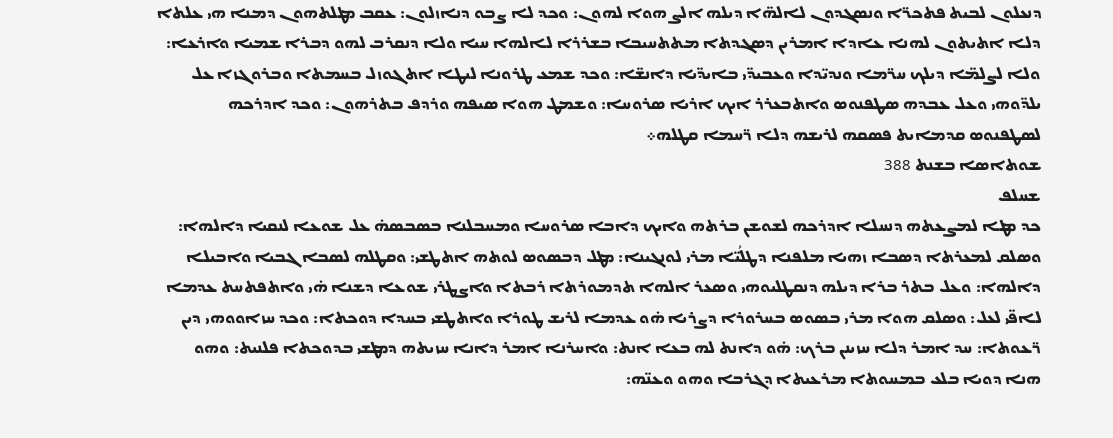ܕܢܥܠܘܢ ܠܒܝܬ ܦܬܟܪ̈ܐ ܘܢܣܓܕܘܢ ܠܐܠܗ̈ܐ ܕܝܠܗ ܐܠܨ ܗܘܐ ܠܗܘܢ: ܘܟܕ ܠܐ ܨܒܘ ܕܢܐܙܠܘܢ: ܥܩܒ ܡܛܠܬܗܘܢ ܕܡܢܐ ܗܝ ܥܠܬܐ ܕܠܐ ܐܬܝܬܘܢ ܠܗܢܐ ܥܐܕܐ ܐܡܪܝܢ ܕܣܓܕܬܐ ܡܬܬܚܝܒܐ ܒܫܪܪܐ ܠܐܠܗܐ ܚܝܐ ܘܠܐ ܕܢܩܪܒ ܠܗܘ ܕܒܪܐ ܫܡܝܐ ܘܐܪܥܐ: ܘܠܐ ܠܨܠܡ̈ܐ ܕܝܠܟ ܚܪ̈ܡܐ ܘܢܕܝ̈ܕܐ ܘܥܒܝܕ̈ܝ ܒܐܝܕ̈ܝܐ ܕܐܢܫ̈ܐ: ܘܟܕ ܫܡܥ ܛܪܘܢܐ ܠܝܛܐ ܐܬܓܘܙܠ ܒܚܡܬܐ ܘܒܪܘܓܙܐ ܥܠ ܝܠܕ̈ܘܗܝ ܘܥܠ ܥܒܕܗ ܣܛܦܢܘܣ ܘܐܬܒܥܪܪ ܐܝܟ ܐܪܝܐ ܣܪܘܚܐ: ܘܫܡܛ ܗܘܐ ܣܝܦܗ ܘܪܕܦ ܒܬܪܗܘܢ: ܘܟܕ ܐܕܪܟܗ ܠܣܛܦܢܘܣ ܩܕܡܐܝܬ ܦܣܩܗ ܠܪܝܫܗ ܕܠܐ ܪ̈ܚܡܐ ܩܛܠܗ܀
ܫܘܬܐܣܐ ܒܫܢܬ 388
ܫܚܠܦ
ܟܕ ܡܛܐ ܠܡܨܥܬܗ ܕܢܚܠܐ ܐܕܪܟܗ ܠܫܘܫܢ ܒܪܬܗ ܘܐܝܟ ܕܐܒܐ ܣܪܘܚܐ ܘܡܚܒܠܢܐ ܒܣܒܣܗ̇ ܥܠ ܫܘܥܐ ܠܢܩܝܐ ܕܐܠܗܐ: ܘܣܠܩ ܠܡܥܪܬܐ ܕܣܒܐ ܙܗܝܐ ܡܠܦܢܐ ܕܛܠܳܝ̈ܐ ܡܪܝ ܠܘܢܓܝܢܐ: ܡܛܠ ܕܒܣܘܣ ܠܘܬܗ ܐܬܛܫܝ: ܘܩܛܠܗ ܠܣܒܐ ܓܒܝܐ ܘܐܒܝܠܐ ܕܐܠܗܐ: ܘܥܠ ܒܬܪ ܒܪܐ ܕܝܠܗ ܕܢܩܛܠܝܘܗܝ ܘܣܥܪ ܐܠܗܐ ܬܕܡܘܪܬܐ ܪܒܬܐ ܘܐܨܛܪܝ ܫܘܥܐ ܕܫܢܐ ܗ̇ܝ ܘܐܬܦܬܚܬ ܥܕܡܐ ܠܐܦ̈ܝ ܠܥܠ: ܘܣܠܩ ܗܘܐ ܡܪܝ ܒܣܘܣ ܒܚܪܘܪܐ ܕܨܪܝܐ ܗ̇ܘ ܥܕܡܐ ܠܪܝܫ ܛܘܪܐ ܘܐܬܛܫܝ ܒܚܕܐ ܕܘܟܬܐ: ܘܟܕ ܚܙܐܘܘܗܝ ܕܝܢ ܪ̈ܥܘܬܐ: ܚܕ ܐܡܪ ܕܠܐ ܚܙܝܢܢ ܒܪܟ: ܗ̇ܘ ܕܐܢܬ ܠܗ ܒܥܐ ܐܢܬ: ܘܐܚܪܢܐ ܐܡܪ ܕܐܢܐ ܚܙܝܬܗ ܕܡܛܫܝ ܒܕܘܟܬܐ ܦܠܢܝܬ: ܘܗܘ ܗܢܐ ܕܘܝܐ ܒܠܥ ܒܡܚܘܬܐ ܡܪܥܝܬܐ ܕܓܪܒܐ ܘܗܘ ܘܥܢ̈ܗ: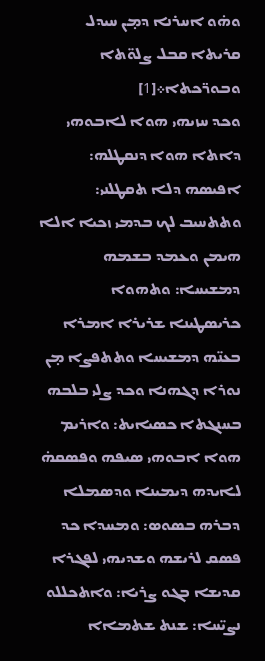ܘܗ̇ܘ ܐܚܪܢܐ ܕܡ̣ܢ ܚܝܕܠ ܩܪܝܬܐ ܩܒܠ ܨܠܘ̈ܬܐ ܘܒܘܪ̈ܟܬܐ܀[1]
ܘܟܕ ܚܙܝܗܝ ܗܘܐ ܠܐܒܘܗܝ ܕܐܬܐ ܗܘܐ ܕܢܩܛܠܗ: ܐܦܝܣܗ ܕܠܐ ܬܩܛܠܢܝ: ܘܬܬܚܝܒ ܠܟ ܒܕܡܝ ܙܟܝܐ ܐܠܐ ܗܝܡܢ ܘܥܡܕ ܒܫܡܗ ܕܡܫܝܚܐ: ܘܬܗܘܐ ܟܪܝܣܛܝܢܐ ܫܪܝܪܐ ܐܡܪܐ ܒܥܢ̈ܗ ܕܡܫܝܚܐ ܘܬܬܦܨܐ ܡ̣ܢ ܢܘܪܐ ܕܓܗܢܐ ܘܟܕ ܨܠܝ ܒܠܒܗ ܒܚܢܓܬܐ ܟܣܝܐܝܬ: ܘܐܪܝܡ ܗܘܐ ܐܒܘܗܝ ܣܝܦܗ ܘܦܣܩܗ̇ ܠܐܝܕܗ ܕܝܡܝܢܐ ܘܕܣܡܠܐ ܕܒܪܗ ܒܣܘܣ: ܘܡܚܕܐ ܟܕ ܦܣܩ ܠܪܝܫܗ ܘܫܕܝܗܝ ܠܦܓܪܐ ܩܕܝܫܐ ܒܓܘ ܨܪܝܐ: ܘܐܬܟܠܠܘ ܢܨܝ̈ܚܐ: ܫܢܬ ܫܬܡܐܐ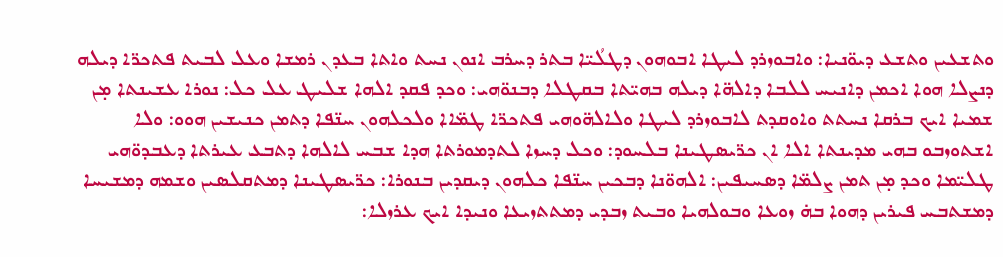ܘܬܫܥܝܢ ܘܬܫܥ ܕܝܘ̈ܢܝܐ: ܘܐܒܘܙܪܕ ܠܝܛܐ ܐܒܘܗܘܢ ܕܛܠܳܝ̈ܐ ܒܬܪ ܕܚܪܒ ܐܢܘܢ ܢܚܬ ܘܐܬܐ ܒܥܕܢ ܪܡܫܐ ܘܥܠ ܠܒܝܬ ܦܬܟܪ̈ܐ ܕܝܠܗ ܕܢܨܠܐ ܗܘܐ ܐܟܡܢ ܕܐܢܝܚ ܠܠܒܐ ܕܐܠܗ̈ܐ ܕܝܠܗ ܒܗܝ̈ܬܐ ܒܩܛܠܐ ܕܒܢܘ̈ܗܝ: ܘܟܕ ܦܩܕ ܐܠܗܐ ܫܠܝܛ ܥܠ ܟܠ: ܢܘܪܐ ܥܫܝܢܬܐ ܡ̣ܢ ܫܡܝܐ ܐܝܟ ܒܪܩܐ ܢܚܬܬ ܘܐܘܩܕܬ ܠܐܒܘܙܪܕ ܠܝܛܐ ܘܠܐܠܗ̈ܘܗܝ ܦܬܟܪ̈ܐ ܛܡ̈ܐܐ ܘܠܟܠܗܘܢ ܚܢ̈ܦܐ ܕܬܡܢ ܟܢܝܫܝܢ ܗܘܘ: ܘܠܐ ܐܫܬܘܙܒܘ ܒܗܝ ܡܕܝܢܬܐ ܐܠܐ ܐܢ ܟܪ̈ܝܣܛܝܢܐ ܒܠܚܘܕ: ܘܟܠ ܕܚܙܐ ܠܬܕܡܘܪܬܐ ܗܕܐ ܫܒܚ ܠܐܠܗܐ ܕܬܒܥ ܥܝܪܬܐ ܕܥܒܕܘ̈ܗܝ ܛܠܝ̈ܡܐ ܘܟܕ ܡ̣ܢ ܬܡܢ ܨܠܡ̈ܐ ܕܣܚܝܦܝܢ: ܐܠܗܘ̈ܢܐ ܕܒܟܝܢ ܚܢ̈ܦܐ ܟܠܗܘܢ ܕܝܩܕܝܢ ܒܢܘܪܐ: ܟܪ̈ܝܣܛܝܢܐ ܕܡܬܩܠܣܝܢ ܘܫܡܗ ܕܡܫܝܚܐ ܕܡܫܬܒܚ ܦܝܪܝܢ ܕܗܘܐ ܒܗ̇ ܙܘܥܐ ܘܒܘܠܗܝܐ ܘܒܝܬ ܙܒܕܝ ܕܡܬܬܙܝܥܐ ܘܢܝܕܐ ܐܝܟ ܥܪܙܠܐ: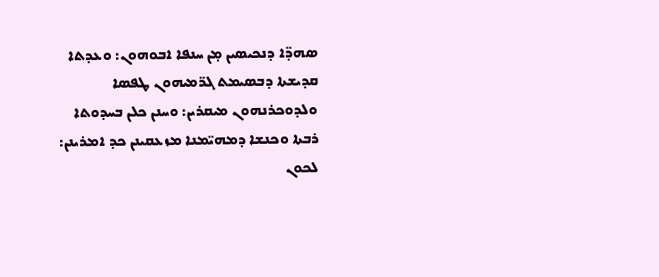ܣܗܕ̈ܐ ܕܢܟܝܣܝܢ ܡ̣ܢ ܚܢܦܐ ܐܒܘܗܘܢ: ܘܥܕܬܐ ܩܕܝܫܬܐ ܕܒܣܝܡܬ ܓܪ̈ܡܝܗܘܢ ܛܦܣܐ ܘܠܕܘܟܪܢܗܘܢ ܡܝܩܪܝܢ: ܘܚܢܢ ܟܠܢ ܒܚܕܘܬܐ ܪܒܬܐ ܘܟܢܫܐ ܕܡܗܝ̈ܡܢܐ ܡܙܥܩܝܢܢ ܟܕ ܐܡܪܝܢܢ: ܠܟܘܢ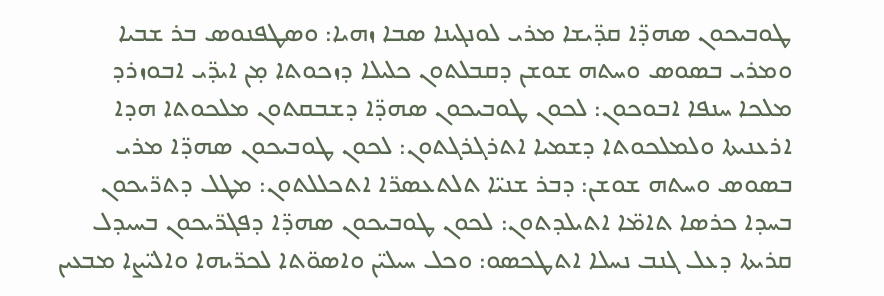ܛܘܒܝܟܘܢ ܣܗܕ̈ܐ ܩܕ̈ܝܫܐ ܡܪܝ ܠܘܢܓܝܢܐ ܣܒܐ ܙܗܝܐ: ܘܣܛܦܢܘܣ ܒܪ ܫܒܝܐ ܘܡܪܝ ܒܣܘܣ ܘܚܬܗ ܫܘܫܢ ܕܩܒܠܬܘܢ ܟܠܝܠܐ ܕܙܟܘܬܐ ܡ̣ܢ ܐܝܕ̈ܝ ܐܒܘܙܪܕ ܡܠܟܐ ܚܢܦܐ ܐܒܘܟܘܢ: ܠܟܘܢ ܛܘܒܝܟܘܢ ܣܗܕ̈ܐ ܕܫܒܩܬܘܢ ܡܠܟܘܬܐ ܗܕܐ ܐܪܥܢܝܬܐ ܘܠܡܠܟܘܬܐ ܕܫܡܝܐ ܐܬܪܓܪܓܬܘܢ: ܠܟܘܢ ܛܘܒܝܟܘܢ ܣܗܕ̈ܐ ܡܪܝ ܒܣܘܣ ܘܚܬܗ ܫܘܫܢ: ܕܒܪ ܫܢܝ̈ܐ ܬܠܬܥܣܪ̈ܐ ܐܬܟܠܠܬܘܢ: ܡܛܠ ܕܬܪ̈ܝܟܘܢ ܒܚܕܐ ܟܪܣܐ ܬܐܡ̈ܐ ܐܬܝܠܕܬܘܢ: ܠܟܘܢ ܛܘܒܝܟܘܢ ܣܗܕ̈ܐ ܕܦܓܪ̈ܝܟܘܢ ܒܚܝܕܠ ܩܪܝܬܐ ܕܥܠ ܓܢܒ ܢܚܠܐ ܐܬܛܟܣܘ: ܘܟܠ ܚܝܠܝ̈ܢ ܘܐܣܘ̈ܬܐ ܠܟܪ̈ܝܗܐ ܘܐܠܝ̈ܨܐ ܡܒܥܝܢ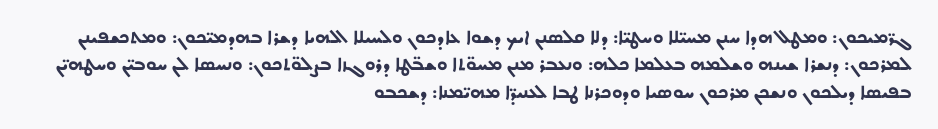ܓܪ̈ܡܝܟܘܢ: ܘܡܛܠ ܗܕܐ ܚܢܢ ܡܚܝ̈ܠܐ ܘܚܛܝ̈ܐ: ܕܠܐ ܩܠܣܢܢ ܐܝܟ ܕܫܘܐ ܥܐܕܟܘܢ ܘܠܚܝܠܐ ܐܠܗܝܐ ܕܫܪܐ ܒܗܕܡܝ̈ܟܘܢ: ܘܡܬܟܫܦܝܢܢ ܠܡܪܟܘܢ: ܕܢܫܪܐ ܫܝܢܗ ܘܫܠܡܗ ܒܥܠܡܐ ܟܠܗ: ܘܢܥܒܪ ܡܢܢ ܡܚܘ̈ܬܐ ܘܫܒ̈ܛܐ ܕܪܘܓܙܐ ܒܨܠܘ̈ܬܟܘܢ: ܘܢܚܣܐ ܠܢ ܚܘܒܝ̈ܢ ܘܚܛܗܝ̈ܢ ܒܦܝܣܐ ܕܝܠܟܘܢ ܘܢܫܟܢ ܡܪܟܘܢ ܚܘܣܝܐ ܘܕܘܟܪܢܐ ܛܒܐ ܠܥܢܝܕ̈ܐ ܡܗܝ̈ܡܢܐ: ܕܫܟܒܘ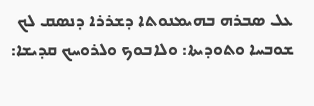ܥܠ ܣܒܪܗ ܒܗܝܡܢܘܬܐ ܕܫܪܪܐ ܕܢܣܩ ܠܟ ܫܘܒܚܐ ܘܬܘܕܝܬܐ: ܘܠܐܒܘܟ ܘܠܪܘܚܟ ܩܕܝܫܐ: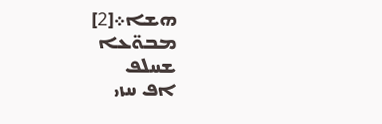ܗܫܐ܀[2]
ܡܒܘ̈ܥܐ
ܫܚܠܦ
ܐܦ ܚܙܝ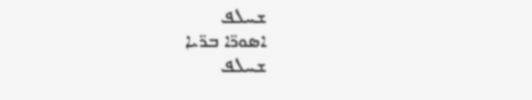ܫܚܠܦ
ܐܣܘܪ̈ܐ ܒܪ̈ܝܐ
ܫܚܠܦ